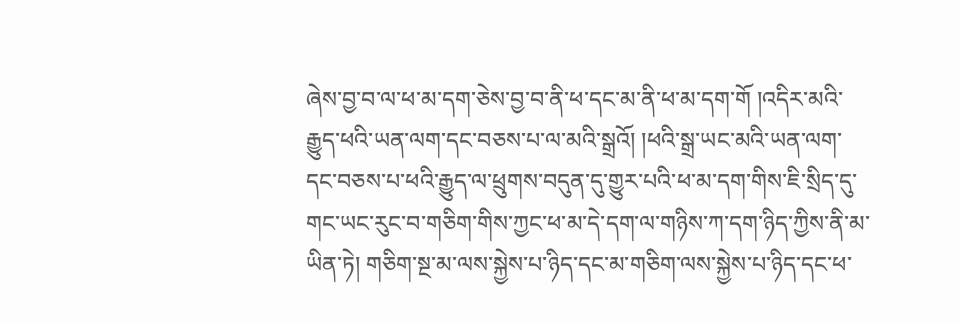ཞེས་བྱ་བ་ལ་ཕ་མ་དག་ཅེས་བྱ་བ་ནི་ཕ་དང་མ་ནི་ཕ་མ་དག་གོ །འདིར་མའི་རྒྱུད་ཕའི་ཡན་ལག་དང་བཅས་པ་ལ་མའི་སྒྲའོ། །ཕའི་སྒྲ་ཡང་མའི་ཡན་ལག་དང་བཅས་པ་ཕའི་རྒྱུད་ལ་ཕྲུགས་བདུན་དུ་གྱུར་པའི་ཕ་མ་དག་གིས་ཇི་སྲིད་དུ་གང་ཡང་རུང་བ་གཅིག་གིས་ཀྱང་ཕ་མ་དེ་དག་ལ་གཉིས་ཀ་དག་ཉིད་ཀྱིས་ནི་མ་ཡིན་ཏེ། གཅིག་སྔ་མ་ལས་སྐྱེས་པ་ཉིད་དང་མ་གཅིག་ལས་སྐྱེས་པ་ཉིད་དང་ཕ་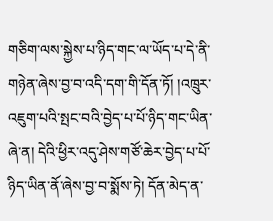གཅིག་ལས་སྐྱེས་པ་ཉིད་གང་ལ་ཡོད་པ་དེ་ནི་གཉེན་ཞེས་བྱ་བ་འདི་དག་གི་དོན་ཏོ། །འཁྲུར་འཇུག་པའི་སྤང་བའི་བྱེད་པ་པོ་ཉིད་གང་ཡིན་ཞེ་ན། དེའི་ཕྱིར་འདུ་ཤེས་གཙོ་ཆེར་བྱེད་པ་པོ་ཉིད་ཡིན་ནོ་ཞེས་བྱ་བ་སྨོས་ཏེ། དོན་མེད་ན་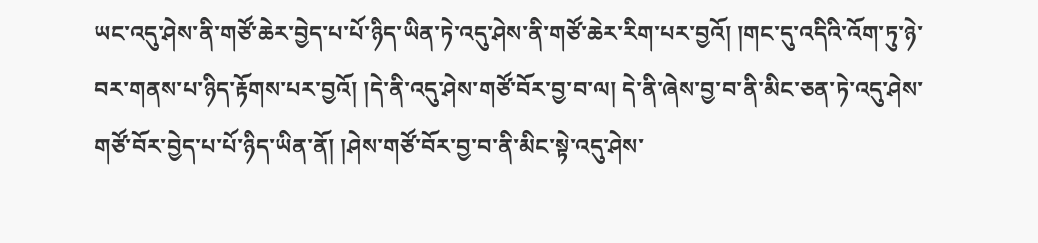ཡང་འདུ་ཤེས་ནི་གཙོ་ཆེར་བྱེད་པ་པོ་ཉིད་ཡིན་ཏེ་འདུ་ཤེས་ནི་གཙོ་ཆེར་རིག་པར་བྱའོ། །གང་དུ་འདིའི་འོག་ཏུ་ཉེ་བར་གནས་པ་ཉིད་རྟོགས་པར་བྱའོ། །དེ་ནི་འདུ་ཤེས་གཙོ་བོར་བྱ་བ་ལ། དེ་ནི་ཞེས་བྱ་བ་ནི་མིང་ཅན་ཏེ་འདུ་ཤེས་གཙོ་བོར་བྱེད་པ་པོ་ཉིད་ཡིན་ནོ། །ཤེས་གཙོ་བོར་བྱ་བ་ནི་མིང་སྟེ་འདུ་ཤེས་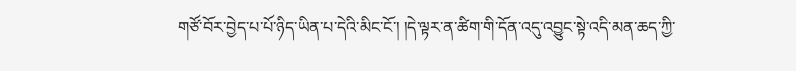གཙོ་བོར་བྱེད་པ་པོ་ཉིད་ཡིན་པ་དེའི་མིང་ངོ་། །དེ་ལྟར་ན་ཚིག་གི་དོན་འདུ་འབྱུང་སྟེ་འདི་མན་ཆད་ཀྱི་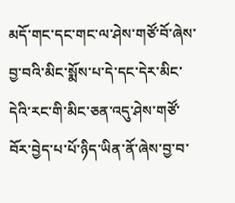མདོ་གང་དང་གང་ལ་ཤེས་གཙོ་བོ་ཞེས་བྱ་བའི་མིང་སྨོས་པ་དེ་དང་དེར་མིང་དེའི་རང་གི་མིང་ཅན་འདུ་ཤེས་གཙོ་བོར་བྱེད་པ་པོ་ཉིད་ཡིན་ནོ་ཞེས་བྱ་བ་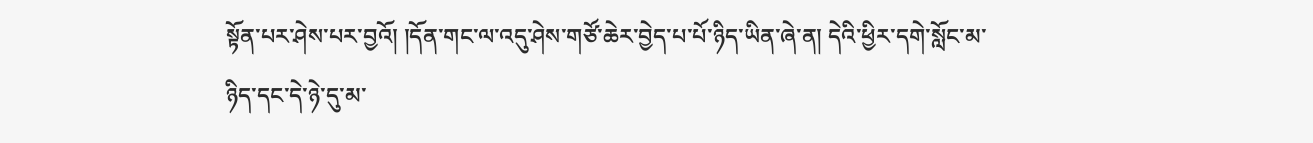སྟོན་པར་ཤེས་པར་བྱའོ། །དོན་གང་ལ་འདུ་ཤེས་གཙོ་ཆེར་བྱེད་པ་པོ་ཉིད་ཡིན་ཞེ་ན། དེའི་ཕྱིར་དགེ་སློང་མ་ཉིད་དང་དེ་ཉེ་དུ་མ་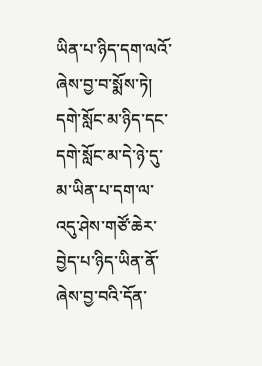ཡིན་པ་ཉིད་དག་ལའོ་ཞེས་བྱ་བ་སྨོས་ཏེ། དགེ་སློང་མ་ཉིད་དང་དགེ་སློང་མ་དེ་ཉེ་དུ་མ་ཡིན་པ་དག་ལ་འདུ་ཤེས་གཙོ་ཆེར་བྱེད་པ་ཉིད་ཡིན་ནོ་ཞེས་བྱ་བའི་དོན་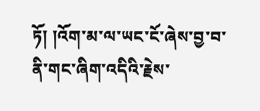ཏོ། །འོག་མ་ལ་ཡང་ངོ་ཞེས་བྱ་བ་ནི་གང་ཞིག་འདིའི་རྗེས་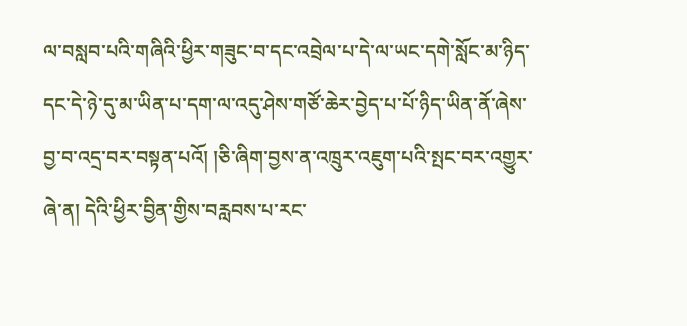ལ་བསླབ་པའི་གཞིའི་ཕྱིར་གཟུང་བ་དང་འབྲེལ་པ་དེ་ལ་ཡང་དགེ་སློང་མ་ཉིད་དང་དེ་ཉེ་དུ་མ་ཡིན་པ་དག་ལ་འདུ་ཤེས་གཙོ་ཆེར་བྱེད་པ་པོ་ཉིད་ཡིན་ནོ་ཞེས་བྱ་བ་འདྲ་བར་བསྟན་པའོ། །ཅི་ཞིག་བྱས་ན་འཁྲུར་འཇུག་པའི་སྤང་བར་འགྱུར་ཞེ་ན། དེའི་ཕྱིར་བྱིན་གྱིས་བརླབས་པ་རང་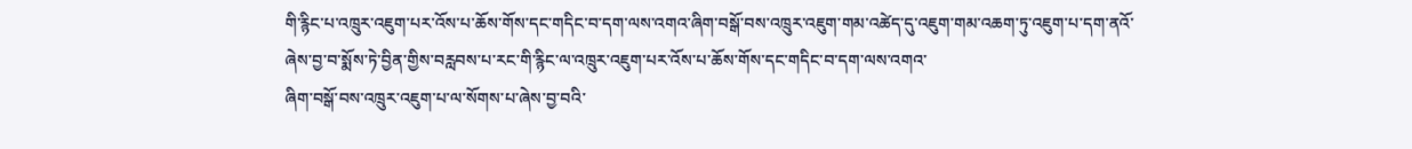གི་རྙིང་པ་འཁྲུར་འཇུག་པར་འོས་པ་ཆོས་གོས་དང་གདིང་བ་དག་ལས་འགའ་ཞིག་བསྒོ་བས་འཁྲུར་འཇུག་གམ་འཚེད་དུ་འཇུག་གམ་འཆག་ཏུ་འཇུག་པ་དག་ནའོ་ཞེས་བྱ་བ་སྨོས་ཏེ་བྱིན་གྱིས་བརླབས་པ་རང་གི་རྙིང་ལ་འཁྲུར་འཇུག་པར་འོས་པ་ཆོས་གོས་དང་གདིང་བ་དག་ལས་འགའ་
ཞིག་བསྒོ་བས་འཁྲུར་འཇུག་པ་ལ་སོགས་པ་ཞེས་བྱ་བའི་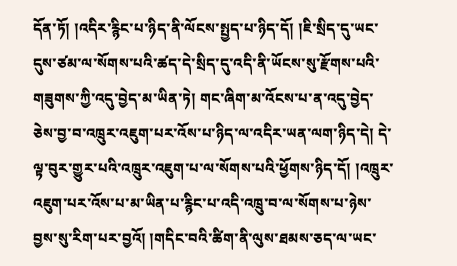དོན་ཏོ། །འདིར་རྙིང་པ་ཉིད་ནི་ལོངས་སྤྱད་པ་ཉིད་དོ། །ཇི་སྲིད་དུ་ཡང་དུས་ཙམ་ལ་སོགས་པའི་ཚད་དེ་སྲིད་དུ་འདི་ནི་ཡོངས་སུ་རྫོགས་པའི་གཟུགས་ཀྱི་འདུ་བྱེད་མ་ཡིན་ཏེ། གང་ཞིག་མ་འོངས་པ་ན་འདུ་བྱེད་ཅེས་བྱ་བ་འཁྲུར་འཇུག་པར་འོས་པ་ཉིད་ལ་འདིར་ཡན་ལག་ཉིད་དེ། དེ་ལྟ་བུར་གྱུར་པའི་འཁྲུར་འཇུག་པ་ལ་སོགས་པའི་ཕྱོགས་ཉིད་དོ། །འཁྲུར་འཇུག་པར་འོས་པ་མ་ཡིན་པ་རྙིང་པ་འདི་འཁྲུ་བ་ལ་སོགས་པ་ཉེས་བྱས་སུ་རིག་པར་བྱའོ། །གདིང་བའི་ཚིག་ནི་ལུས་ཐམས་ཅད་ལ་ཡང་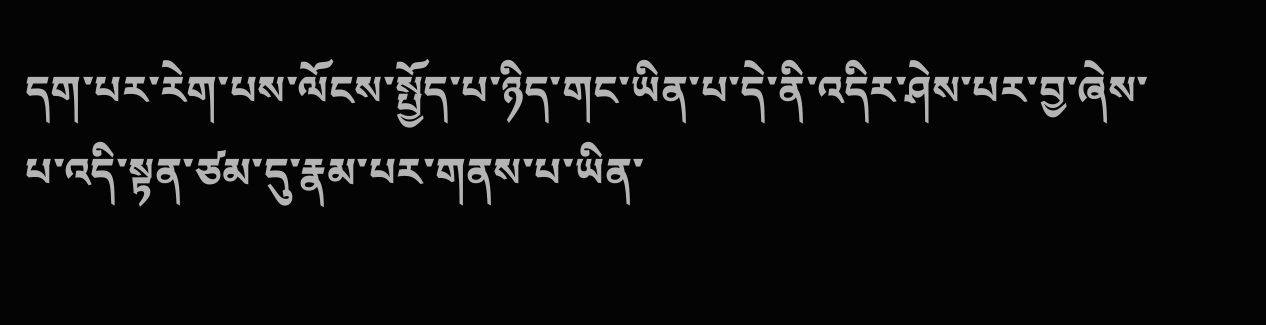དག་པར་རེག་པས་ལོངས་སྤྱོད་པ་ཉིད་གང་ཡིན་པ་དེ་ནི་འདིར་ཤེས་པར་བྱ་ཞེས་པ་འདི་སྟན་ཙམ་དུ་རྣམ་པར་གནས་པ་ཡིན་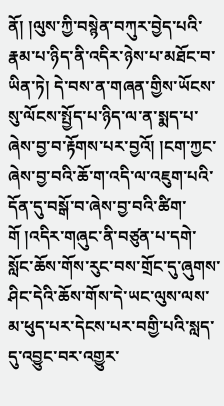ནོ། །ལུས་ཀྱི་བསྙེན་བཀུར་བྱེད་པའི་རྣམ་པ་ཉིད་ནི་འདིར་ཉེས་པ་མཐོང་བ་ཡིན་ཏེ། དེ་བས་ན་གཞན་གྱིས་ཡོངས་སུ་ལོངས་སྤྱོད་པ་ཉིད་ལ་ན་སྨད་པ་ཞེས་བྱ་བ་རྟོགས་པར་བྱའོ། །ངག་ཀྱང་ཞེས་བྱ་བའི་ཆོ་ག་འདི་ལ་འཇུག་པའི་དོན་དུ་བསྒོ་བ་ཞེས་བྱ་བའི་ཚིག་གོ །འདིར་གཞུང་ནི་བཙུན་པ་དགེ་སློང་ཆོས་གོས་རུང་བས་གྲོང་དུ་ཞུགས་ཤིང་དེའི་ཆོས་གོས་དེ་ཡང་ལུས་ལས་མ་ཕུད་པར་དེངས་པར་བགྱི་པའི་སླད་དུ་འབྱུང་བར་འགྱུར་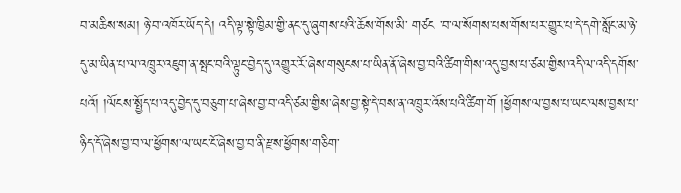བ་མཆིས་སམ། ཉེ་བ་འཁོར་ཡོད་དེ། འདི་ལྟ་སྟེ་ཁྱིམ་གྱི་ནང་དུ་ཞུགས་པའི་ཆོས་གོས་མི་ གཙང ་བ་ལ་སོགས་པས་གོས་པར་གྱུར་པ་དེ་དགེ་སློང་མ་ཉེ་དུ་མ་ཡིན་པ་ལ་འཁྲུར་འཇུག་ན་སྤང་བའི་ལྟུང་བྱེད་དུ་འགྱུར་རོ་ཞེས་གསུངས་པ་ཡིན་ནོ་ཞེས་བྱ་བའི་ཚིག་གིས་འདུ་བྱས་པ་ཙམ་གྱིས་འདི་ལ་འདི་དགོས་པའོ། །ལོངས་སྤྱོད་པ་འདུ་བྱེད་དུ་བཅུག་པ་ཞེས་བྱ་བ་འདི་ཙམ་གྱིས་ཞེས་བྱ་སྟེ་དེ་བས་ན་འཁྲུར་འོས་པའི་ཚིག་གོ །ཕྱོགས་ལ་བྱས་པ་ཡང་ལས་བྱས་པ་ཉིད་དོ་ཞེས་བྱ་བ་ལ་ཕྱོགས་ལ་ཡང་ངོ་ཞེས་བྱ་བ་ནི་རྫས་ཕྱོགས་གཅིག་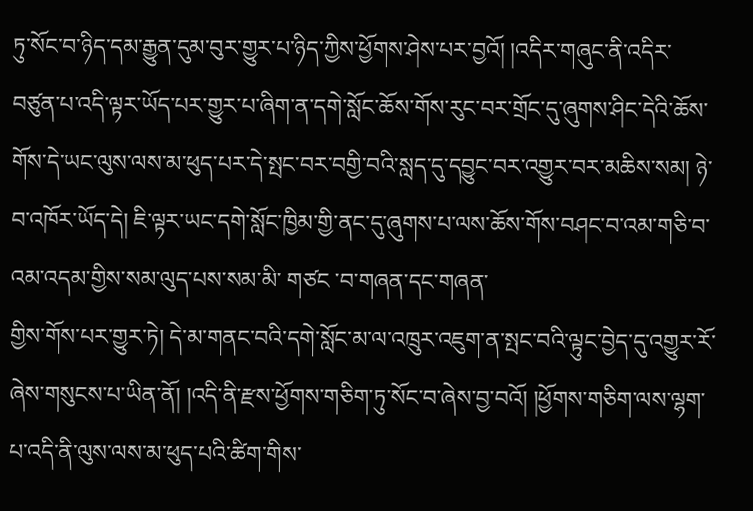ཏུ་སོང་བ་ཉིད་དམ་རྒྱུན་དུམ་བུར་གྱུར་པ་ཉིད་ཀྱིས་ཕྱོགས་ཤེས་པར་བྱའོ། །འདིར་གཞུང་ནི་འདིར་བཙུན་པ་འདི་ལྟར་ཡོད་པར་གྱུར་པ་ཞིག་ན་དགེ་སློང་ཆོས་གོས་རུང་བར་གྲོང་དུ་ཞུགས་ཤིང་དེའི་ཆོས་གོས་དེ་ཡང་ལུས་ལས་མ་ཕུད་པར་དེ་སྤང་བར་བགྱི་བའི་སླད་དུ་དབྱུང་བར་འགྱུར་བར་མཆིས་སམ། ཉེ་བ་འཁོར་ཡོད་དེ། ཇི་ལྟར་ཡང་དགེ་སློང་ཁྱིམ་གྱི་ནང་དུ་ཞུགས་པ་ལས་ཆོས་གོས་བཤང་བ་འམ་གཅི་བ་འམ་འདམ་གྱིས་སམ་ལུད་པས་སམ་མི་ གཙང ་བ་གཞན་དང་གཞན་
གྱིས་གོས་པར་གྱུར་ཏེ། དེ་མ་གནང་བའི་དགེ་སློང་མ་ལ་འཁྲུར་འཇུག་ན་སྤང་བའི་ལྟུང་བྱེད་དུ་འགྱུར་རོ་ཞེས་གསུངས་པ་ཡིན་ནོ། །འདི་ནི་རྫས་ཕྱོགས་གཅིག་ཏུ་སོང་བ་ཞེས་བྱ་བའོ། །ཕྱོགས་གཅིག་ལས་ལྷག་པ་འདི་ནི་ལུས་ལས་མ་ཕུད་པའི་ཚིག་གིས་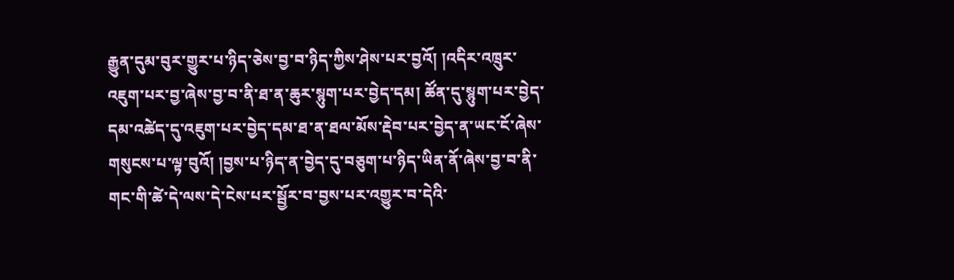རྒྱུན་དུམ་བུར་གྱུར་པ་ཉིད་ཅེས་བྱ་བ་ཉིད་ཀྱིས་ཤེས་པར་བྱའོ། །འདིར་འཁྲུར་འཇུག་པར་བྱ་ཞེས་བྱ་བ་ནི་ཐ་ན་ཆུར་སྙུག་པར་བྱེད་དམ། ཚོན་དུ་སྙུག་པར་བྱེད་དམ་འཚེད་དུ་འཇུག་པར་བྱེད་དམ་ཐ་ན་ཐལ་མོས་རྡེབ་པར་བྱེད་ན་ཡང་ངོ་ཞེས་གསུངས་པ་ལྟ་བུའོ། །བྱས་པ་ཉིད་ན་བྱེད་དུ་བཅུག་པ་ཉིད་ཡིན་ནོ་ཞེས་བྱ་བ་ནི་གང་གི་ཚེ་དེ་ལས་དེ་ངེས་པར་སྦྱོར་བ་བྱས་པར་འགྱུར་བ་དེའི་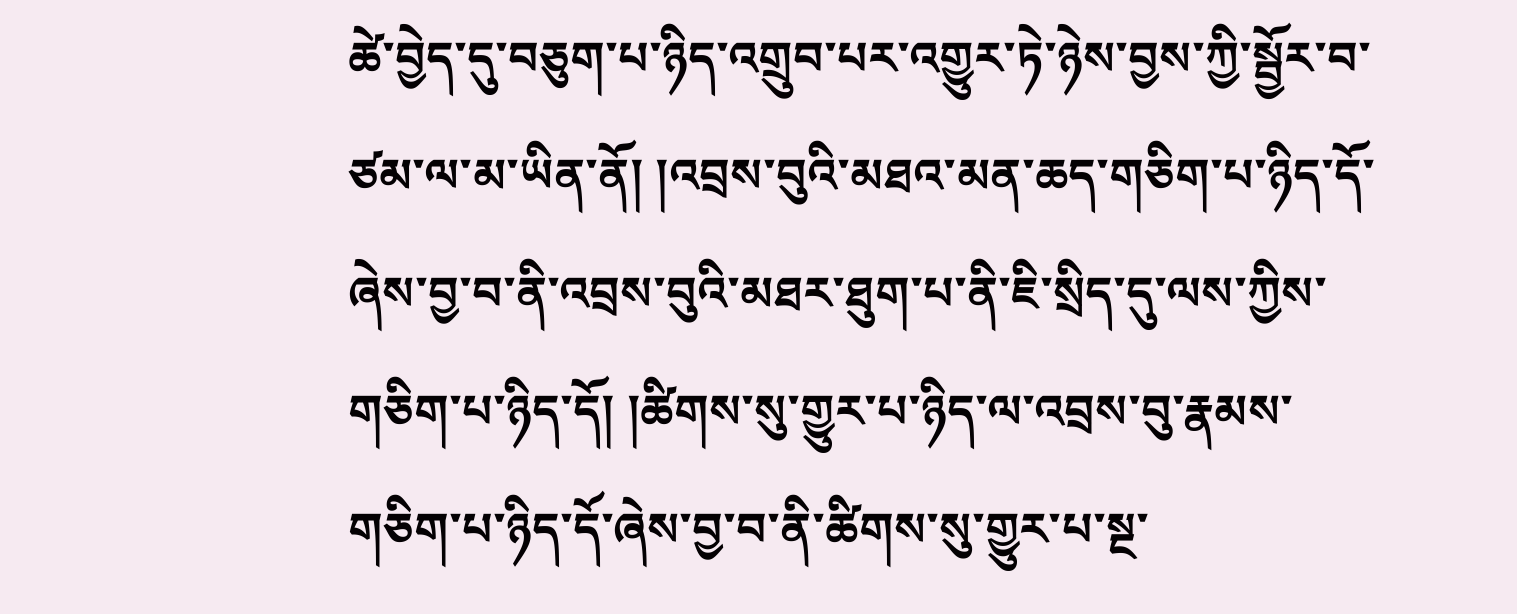ཚེ་བྱེད་དུ་བཅུག་པ་ཉིད་འགྲུབ་པར་འགྱུར་ཏེ་ཉེས་བྱས་ཀྱི་སྦྱོར་བ་ཙམ་ལ་མ་ཡིན་ནོ། །འབྲས་བུའི་མཐའ་མན་ཆད་གཅིག་པ་ཉིད་དོ་ཞེས་བྱ་བ་ནི་འབྲས་བུའི་མཐར་ཐུག་པ་ནི་ཇི་སྲིད་དུ་ལས་ཀྱིས་གཅིག་པ་ཉིད་དོ། །ཚིགས་སུ་གྱུར་པ་ཉིད་ལ་འབྲས་བུ་རྣམས་གཅིག་པ་ཉིད་དོ་ཞེས་བྱ་བ་ནི་ཚིགས་སུ་གྱུར་པ་སྔ་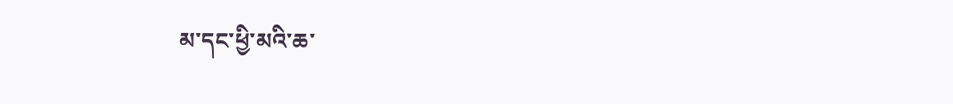མ་དང་ཕྱི་མའི་ཆ་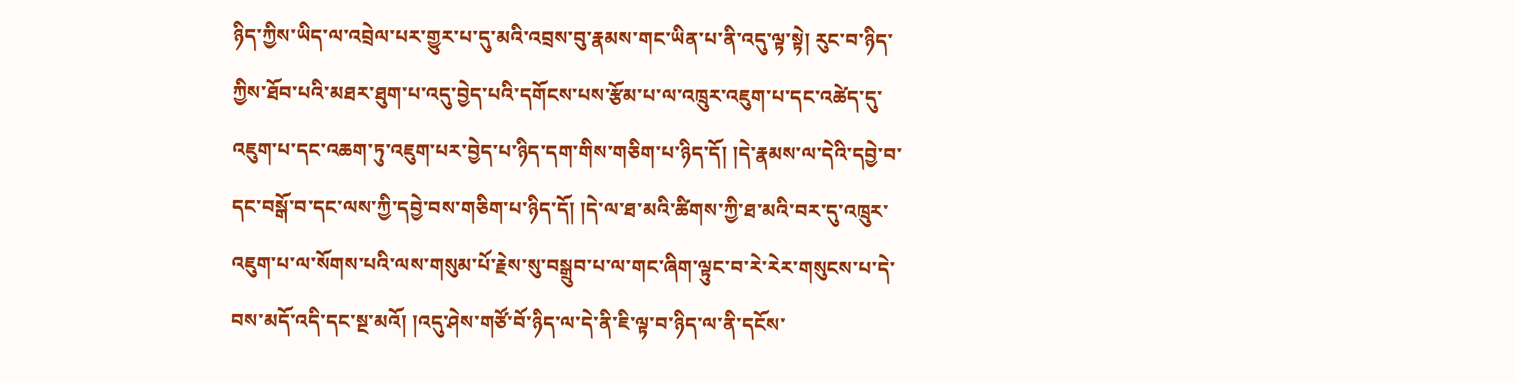ཉིད་ཀྱིས་ཡིད་ལ་འབྲེལ་པར་གྱུར་པ་དུ་མའི་འབྲས་བུ་རྣམས་གང་ཡིན་པ་ནི་འདུ་ལྟ་སྟེ། རུང་བ་ཉིད་ཀྱིས་ཐོབ་པའི་མཐར་ཐུག་པ་འདུ་བྱེད་པའི་དགོངས་པས་རྩོམ་པ་ལ་འཁྲུར་འཇུག་པ་དང་འཚེད་དུ་འཇུག་པ་དང་འཆག་ཏུ་འཇུག་པར་བྱེད་པ་ཉིད་དག་གིས་གཅིག་པ་ཉིད་དོ། །དེ་རྣམས་ལ་དེའི་དབྱེ་བ་དང་བསྒོ་བ་དང་ལས་ཀྱི་དབྱེ་བས་གཅིག་པ་ཉིད་དོ། །དེ་ལ་ཐ་མའི་ཚིགས་ཀྱི་ཐ་མའི་བར་དུ་འཁྲུར་འཇུག་པ་ལ་སོགས་པའི་ལས་གསུམ་པོ་རྗེས་སུ་བསྒྲུབ་པ་ལ་གང་ཞིག་ལྟུང་བ་རེ་རེར་གསུངས་པ་དེ་བས་མདོ་འདི་དང་སྔ་མའོ། །འདུ་ཤེས་གཙོ་བོ་ཉིད་ལ་དེ་ནི་ཇི་ལྟ་བ་ཉིད་ལ་ནི་དངོས་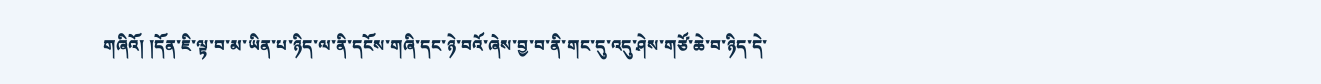གཞིའོ། །དོན་ཇི་ལྟ་བ་མ་ཡིན་པ་ཉིད་ལ་ནི་དངོས་གཞི་དང་ཉེ་བའོ་ཞེས་བྱ་བ་ནི་གང་དུ་འདུ་ཤེས་གཙོ་ཆེ་བ་ཉིད་དེ་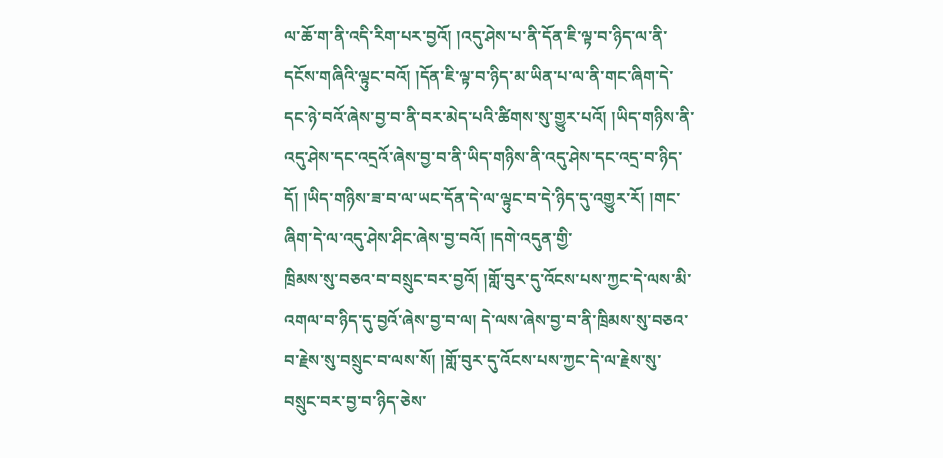ལ་ཆོ་ག་ནི་འདི་རིག་པར་བྱའོ། །འདུ་ཤེས་པ་ནི་དོན་ཇི་ལྟ་བ་ཉིད་ལ་ནི་དངོས་གཞིའི་ལྟུང་བའོ། །དོན་ཇི་ལྟ་བ་ཉིད་མ་ཡིན་པ་ལ་ནི་གང་ཞིག་དེ་དང་ཉེ་བའོ་ཞེས་བྱ་བ་ནི་བར་མེད་པའི་ཚིགས་སུ་གྱུར་པའོ། །ཡིད་གཉིས་ནི་འདུ་ཤེས་དང་འདྲའོ་ཞེས་བྱ་བ་ནི་ཡིད་གཉིས་ནི་འདུ་ཤེས་དང་འདྲ་བ་ཉིད་དོ། །ཡིད་གཉིས་ཟ་བ་ལ་ཡང་དོན་དེ་ལ་ལྟུང་བ་དེ་ཉིད་དུ་འགྱུར་རོ། །གང་ཞིག་དེ་ལ་འདུ་ཤེས་ཤིང་ཞེས་བྱ་བའོ། །དགེ་འདུན་གྱི་
ཁྲིམས་སུ་བཅའ་བ་བསྲུང་བར་བྱའོ། །གློ་བུར་དུ་འོངས་པས་ཀྱང་དེ་ལས་མི་འགལ་བ་ཉིད་དུ་བྱའོ་ཞེས་བྱ་བ་ལ། དེ་ལས་ཞེས་བྱ་བ་ནི་ཁྲིམས་སུ་བཅའ་བ་རྗེས་སུ་བསྲུང་བ་ལས་སོ། །གློ་བུར་དུ་འོངས་པས་ཀྱང་དེ་ལ་རྗེས་སུ་བསྲུང་བར་བྱ་བ་ཉིད་ཅེས་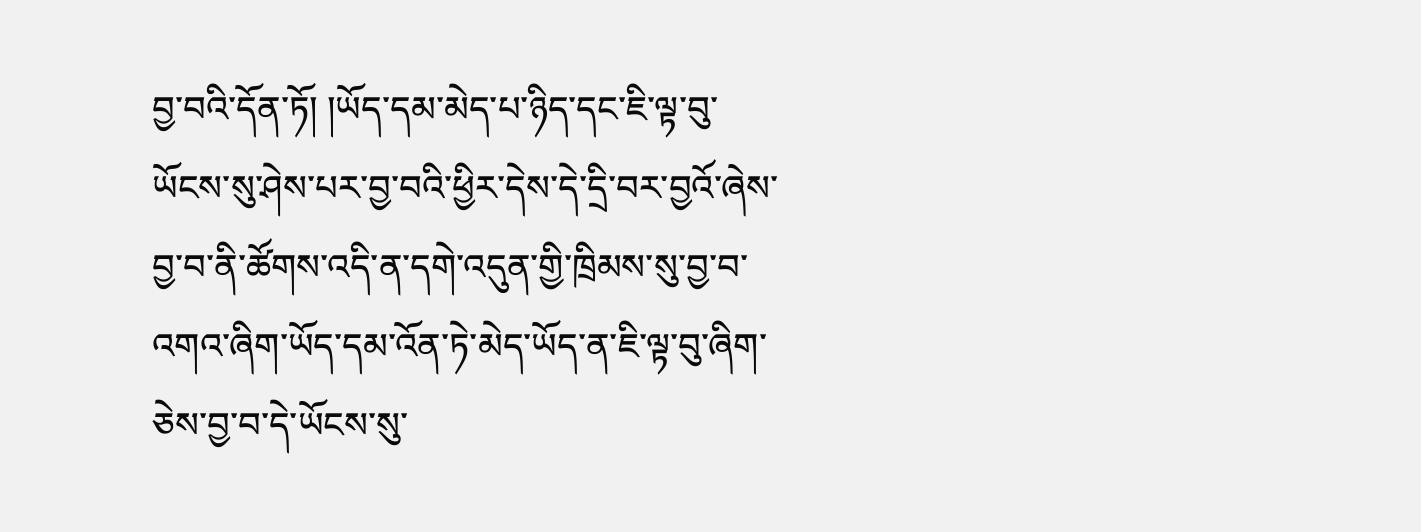བྱ་བའི་དོན་ཏོ། །ཡོད་དམ་མེད་པ་ཉིད་དང་ཇི་ལྟ་བུ་ཡོངས་སུ་ཤེས་པར་བྱ་བའི་ཕྱིར་དེས་དེ་དྲི་བར་བྱའོ་ཞེས་བྱ་བ་ནི་ཚོགས་འདི་ན་དགེ་འདུན་གྱི་ཁྲིམས་སུ་བྱ་བ་འགའ་ཞིག་ཡོད་དམ་འོན་ཏེ་མེད་ཡོད་ན་ཇི་ལྟ་བུ་ཞིག་ཅེས་བྱ་བ་དེ་ཡོངས་སུ་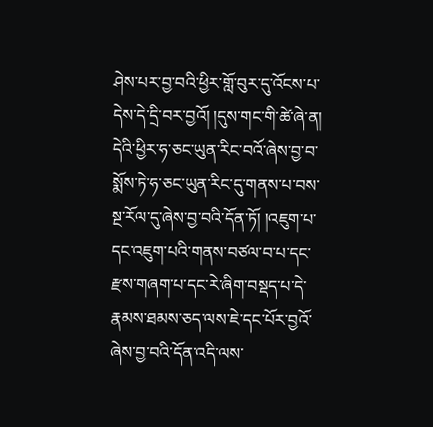ཤེས་པར་བྱ་བའི་ཕྱིར་གློ་བུར་དུ་འོངས་པ་དེས་དེ་དྲི་བར་བྱའོ། །དུས་གང་གི་ཚེ་ཞེ་ན། དེའི་ཕྱིར་ཧ་ཅང་ཡུན་རིང་བའོ་ཞེས་བྱ་བ་སྨོས་ཏེ་ཧ་ཅང་ཡུན་རིང་དུ་གནས་པ་བས་སྔ་རོལ་དུ་ཞེས་བྱ་བའི་དོན་ཏོ། །འཇུག་པ་དང་འཇུག་པའི་གནས་བཙལ་བ་པ་དང་རྫས་གཞག་པ་དང་རེ་ཞིག་བསྡད་པ་དེ་རྣམས་ཐམས་ཅད་ལས་ཇེ་དང་པོར་བྱའོ་ཞེས་བྱ་བའི་དོན་འདི་ལས་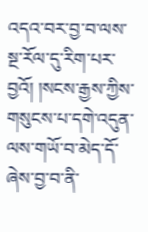འདའ་བར་བྱ་བ་ལས་སྔ་རོལ་དུ་རིག་པར་བྱའོ། །སངས་རྒྱས་ཀྱིས་གསུངས་པ་དགེ་འདུན་ལས་གཡོ་བ་མེད་དོ་ཞེས་བྱ་བ་ནི་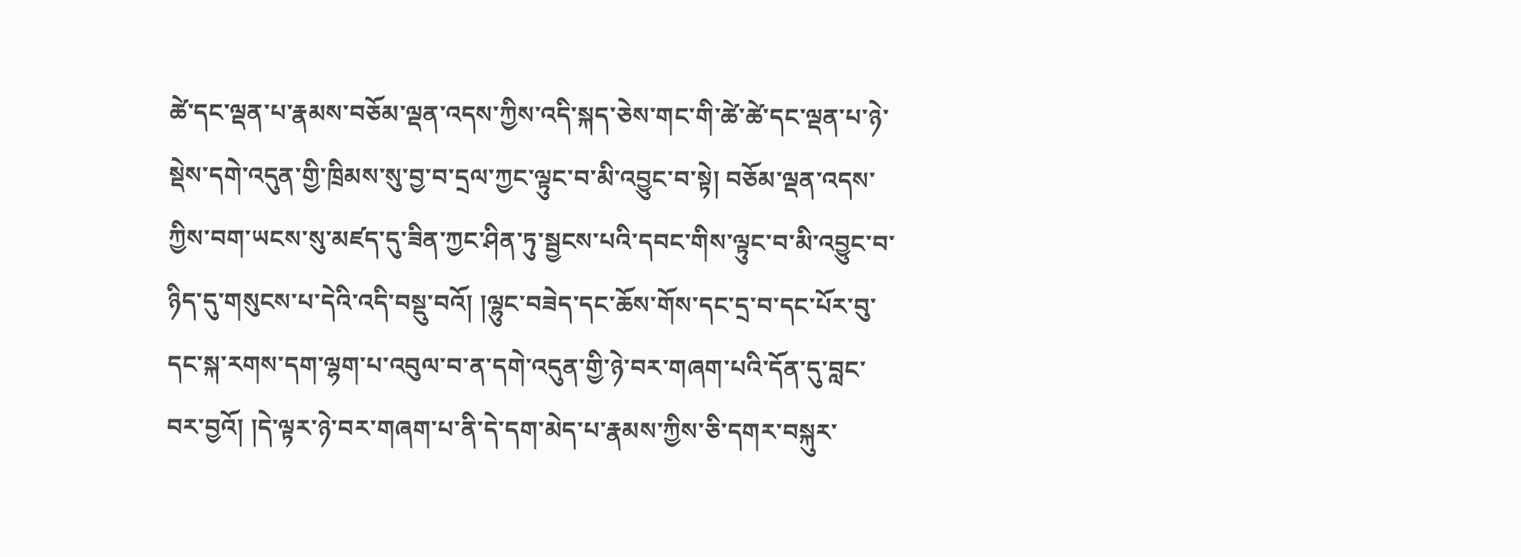ཚེ་དང་ལྡན་པ་རྣམས་བཅོམ་ལྡན་འདས་ཀྱིས་འདི་སྐད་ཅེས་གང་གི་ཚེ་ཚེ་དང་ལྡན་པ་ཉེ་སྡེས་དགེ་འདུན་གྱི་ཁྲིམས་སུ་བྱ་བ་དྲལ་ཀྱང་ལྟུང་བ་མི་འབྱུང་བ་སྟེ། བཅོམ་ལྡན་འདས་ཀྱིས་བག་ཡངས་སུ་མཛད་དུ་ཟིན་ཀྱང་ཤིན་ཏུ་སྦྱངས་པའི་དབང་གིས་ལྟུང་བ་མི་འབྱུང་བ་ཉིད་དུ་གསུངས་པ་དེའི་འདི་བསྡུ་བའོ། །ལྷུང་བཟེད་དང་ཆོས་གོས་དང་དྲ་བ་དང་པོར་བུ་དང་སྐ་རགས་དག་ལྷག་པ་འབུལ་བ་ན་དགེ་འདུན་གྱི་ཉེ་བར་གཞག་པའི་དོན་དུ་བླང་བར་བྱའོ། །དེ་ལྟར་ཉེ་བར་གཞག་པ་ནི་དེ་དག་མེད་པ་རྣམས་ཀྱིས་ཅི་དགར་བསྐུར་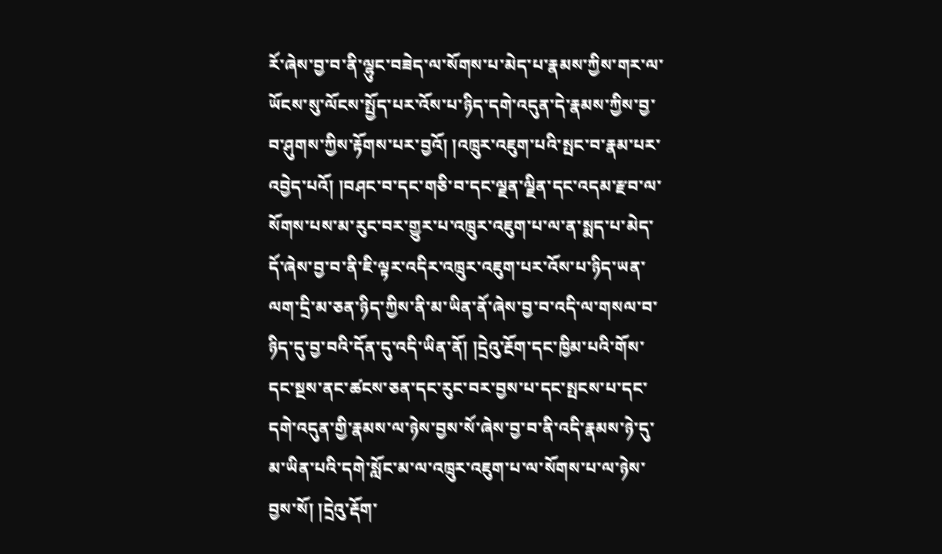རོ་ཞེས་བྱ་བ་ནི་ལྷུང་བཟེད་ལ་སོགས་པ་མེད་པ་རྣམས་ཀྱིས་གར་ལ་ཡོངས་སུ་ལོངས་སྤྱོད་པར་འོས་པ་ཉིད་དགེ་འདུན་དེ་རྣམས་ཀྱིས་བྱ་བ་ཤུགས་ཀྱིས་རྟོགས་པར་བྱའོ། །འཁྲུར་འཇུག་པའི་སྤང་བ་རྣམ་པར་འབྱེད་པའོ། །བཤང་བ་དང་གཅི་བ་དང་ལྗན་ལྗིན་དང་འདམ་རྫབ་ལ་སོགས་པས་མ་རུང་བར་གྱུར་པ་འཁྲུར་འཇུག་པ་ལ་ན་སྨད་པ་མེད་དོ་ཞེས་བྱ་བ་ནི་ཇི་ལྟར་འདིར་འཁྲུར་འཇུག་པར་འོས་པ་ཉིད་ཡན་ལག་དྲི་མ་ཅན་ཉིད་ཀྱིས་ནི་མ་ཡིན་ནོ་ཞེས་བྱ་བ་འདི་ལ་གསལ་བ་ཉིད་དུ་བྱ་བའི་དོན་དུ་འདི་ཡིན་ནོ། །དྲེའུ་རྔོག་དང་ཁྱིམ་པའི་གོས་དང་སྔས་ནང་ཚངས་ཅན་དང་རུང་བར་བྱས་པ་དང་སྤངས་པ་དང་
དགེ་འདུན་གྱི་རྣམས་ལ་ཉེས་བྱས་སོ་ཞེས་བྱ་བ་ནི་འདི་རྣམས་ཉེ་དུ་མ་ཡིན་པའི་དགེ་སློང་མ་ལ་འཁྲུར་འཇུག་པ་ལ་སོགས་པ་ལ་ཉེས་བྱས་སོ། །དྲེའུ་རྡོག་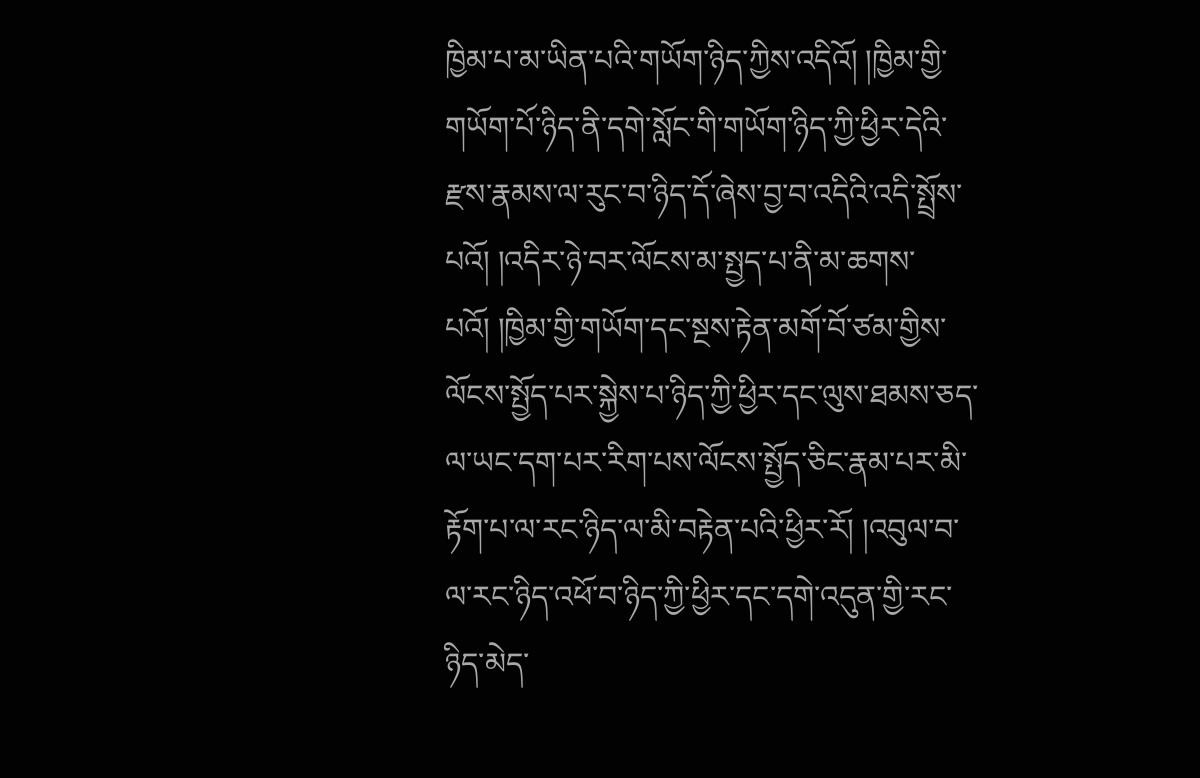ཁྱིམ་པ་མ་ཡིན་པའི་གཡོག་ཉིད་ཀྱིས་འདིའོ། །ཁྱིམ་གྱི་གཡོག་པོ་ཉིད་ནི་དགེ་སློང་གི་གཡོག་ཉིད་ཀྱི་ཕྱིར་དེའི་རྫས་རྣམས་ལ་རུང་བ་ཉིད་དོ་ཞེས་བྱ་བ་འདིའི་འདི་སྤྲོས་པའོ། །འདིར་ཉེ་བར་ལོངས་མ་སྤྱད་པ་ནི་མ་ཆགས་པའོ། །ཁྱིམ་གྱི་གཡོག་དང་སྔས་རྟེན་མགོ་བོ་ཙམ་གྱིས་ལོངས་སྤྱོད་པར་སྐྱེས་པ་ཉིད་ཀྱི་ཕྱིར་དང་ལུས་ཐམས་ཅད་ལ་ཡང་དག་པར་རིག་པས་ལོངས་སྤྱོད་ཅིང་རྣམ་པར་མི་རྟོག་པ་ལ་རང་ཉིད་ལ་མི་བརྟེན་པའི་ཕྱིར་རོ། །འབུལ་བ་ལ་རང་ཉིད་འཕོ་བ་ཉིད་ཀྱི་ཕྱིར་དང་དགེ་འདུན་གྱི་རང་ཉིད་མེད་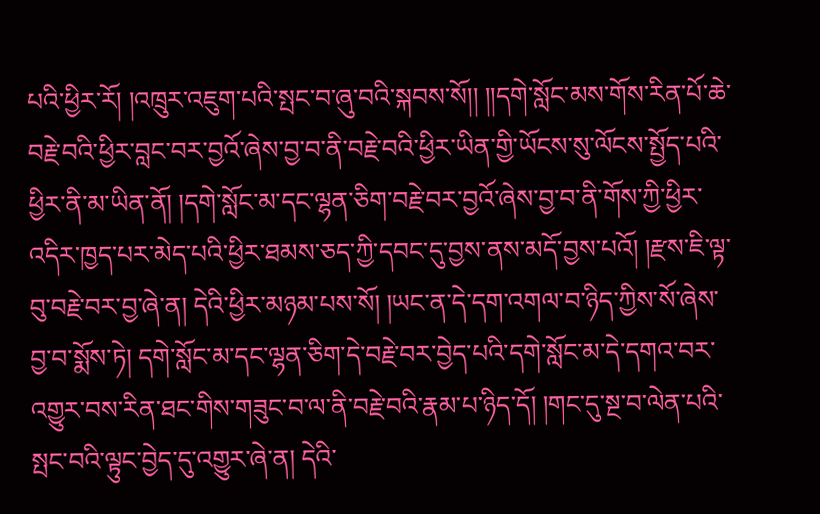པའི་ཕྱིར་རོ། །འཁྲུར་འཇུག་པའི་སྤང་བ་ཞུ་བའི་སྐབས་སོ།། །།དགེ་སློང་མས་གོས་རིན་པོ་ཆེ་བརྗེ་བའི་ཕྱིར་བླང་བར་བྱའོ་ཞེས་བྱ་བ་ནི་བརྗེ་བའི་ཕྱིར་ཡིན་གྱི་ཡོངས་སུ་ལོངས་སྤྱོད་པའི་ཕྱིར་ནི་མ་ཡིན་ནོ། །དགེ་སློང་མ་དང་ལྷན་ཅིག་བརྗེ་བར་བྱའོ་ཞེས་བྱ་བ་ནི་གོས་ཀྱི་ཕྱིར་འདིར་ཁྱད་པར་མེད་པའི་ཕྱིར་ཐམས་ཅད་ཀྱི་དབང་དུ་བྱས་ནས་མདོ་བྱས་པའོ། །རྫས་ཇི་ལྟ་བུ་བརྗེ་བར་བྱ་ཞེ་ན། དེའི་ཕྱིར་མཉམ་པས་སོ། །ཡང་ན་དེ་དག་འགལ་བ་ཉིད་ཀྱིས་སོ་ཞེས་བྱ་བ་སྨོས་ཏེ། དགེ་སློང་མ་དང་ལྷན་ཅིག་དེ་བརྗེ་བར་བྱེད་པའི་དགེ་སློང་མ་དེ་དགའ་བར་འགྱུར་བས་རིན་ཐང་གིས་གཟུང་བ་ལ་ནི་བརྗེ་བའི་རྣམ་པ་ཉིད་དོ། །གང་དུ་སྔ་བ་ལེན་པའི་སྤང་བའི་ལྟུང་བྱེད་དུ་འགྱུར་ཞེ་ན། དེའི་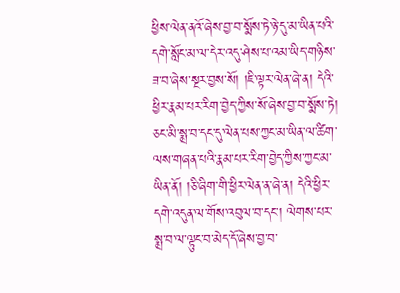ཕྱིས་ལེན་ནའོ་ཞེས་བྱ་བ་སྨོས་ཏེ་ཉེ་དུ་མ་ཡིན་པའི་དགེ་སློང་མ་ལ་དེར་འདུ་ཤེས་པ་འམ་ཡིད་གཉིས་ཟ་བ་ཞེས་སྔར་བྱས་སོ། །ཇི་ལྟར་ལེན་ཞེ་ན། དེའི་ཕྱིར་རྣམ་པར་རིག་བྱེད་ཀྱིས་སོ་ཞེས་བྱ་བ་སྨོས་ཏེ། ཅང་མི་སྨྲ་བ་དང་དུ་ལེན་པས་ཀྱང་མ་ཡིན་ལ་ཚིག་ལས་གཞན་པའི་རྣམ་པར་རིག་བྱེད་ཀྱིས་ཀྱང་མ་ཡིན་ནོ། །ཅི་ཞིག་གི་ཕྱིར་ལེན་ན་ཞེ་ན། དེའི་ཕྱིར་དགེ་འདུན་ལ་གོས་འབུལ་བ་དང་། ལེགས་པར་སྨྲ་བ་ལ་ལྟུང་བ་མེད་དོ་ཞེས་བྱ་བ་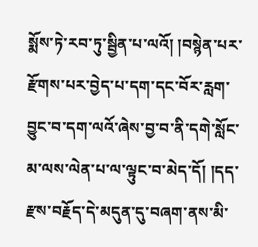སྨོས་ཏེ་རབ་ཏུ་སྦྱིན་པ་ལའོ། །བསྙེན་པར་རྫོགས་པར་བྱེད་པ་དག་དང་བོར་རླག་བྱུང་བ་དག་ལའོ་ཞེས་བྱ་བ་ནི་དགེ་སློང་མ་ལས་ལེན་པ་ལ་ལྟུང་བ་མེད་དོ། །དད་རྫས་བརྗོད་དེ་མདུན་དུ་བཞག་ནས་མི་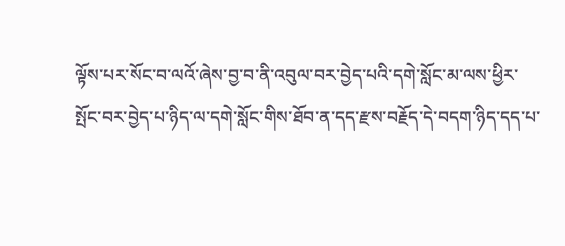ལྟོས་པར་སོང་བ་ལའོ་ཞེས་བྱ་བ་ནི་འབུལ་བར་བྱེད་པའི་དགེ་སློང་མ་ལས་ཕྱིར་
སྤོང་བར་བྱེད་པ་ཉིད་ལ་དགེ་སློང་གིས་ཐོབ་ན་དད་རྫས་བརྗོད་དེ་བདག་ཉིད་དད་པ་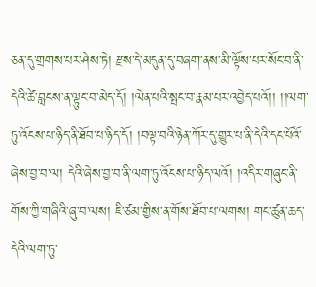ཅན་དུ་གྲགས་པར་ཤེས་ཏེ། རྫས་དེ་མདུན་དུ་བཞག་ནས་མི་ལྟོས་པར་སོང་བ་ནི་དེའི་ཚེ་བླངས་ན་ལྟུང་བ་མེད་དོ། །ལེན་པའི་སྤང་བ་རྣམ་པར་འབྱེད་པའོ།། །།ལག་ཏུ་འོངས་པ་ཉིད་ནི་ཐོབ་པ་ཉིད་དོ། །བལྟ་བའི་ཉེན་ཀོར་དུ་གྱུར་པ་ནི་དེའི་དང་པོའོ་ཞེས་བྱ་བ་ལ། དེའི་ཞེས་བྱ་བ་ནི་ལག་ཏུ་འོངས་པ་ཉིད་ལའོ། །འདིར་གཞུང་ནི་གོས་ཀྱི་གཞིའི་ཞུ་བ་ལས། ཇི་ཙམ་གྱིས་ན་གོས་ཐོབ་པ་ལགས། གང་ཚུན་ཆད་དེའི་ལག་ཏུ་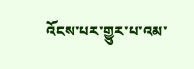འོངས་པར་གྱུར་པ་འམ་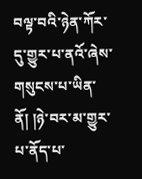བལྟ་བའི་ཉེན་ཀོར་དུ་གྱུར་པ་ནའོ་ཞེས་གསུངས་པ་ཡིན་ནོ། །ཉེ་བར་མ་གྱུར་པ་ནོད་པ་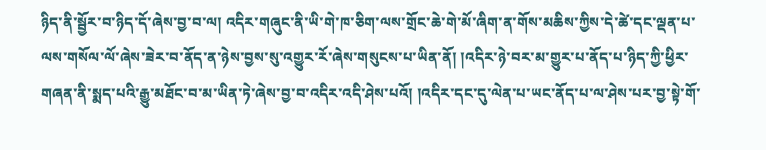ཉིད་ནི་སྦྱོར་བ་ཉིད་དོ་ཞེས་བྱ་བ་ལ། འདིར་གཞུང་ནི་ཡི་གེ་ཁ་ཅིག་ལས་གྲོང་ཆེ་གེ་མོ་ཞིག་ན་གོས་མཆིས་ཀྱིས་དེ་ཚེ་དང་ལྡན་པ་ལས་གསོལ་ལོ་ཞེས་ཟེར་བ་ནོད་ན་ཉེས་བྱས་སུ་འགྱུར་རོ་ཞེས་གསུངས་པ་ཡིན་ནོ། །འདིར་ཉེ་བར་མ་གྱུར་པ་ནོད་པ་ཉིད་ཀྱི་ཕྱིར་གཞན་ནི་སྨད་པའི་རྒྱུ་མཐོང་བ་མ་ཡིན་ཏེ་ཞེས་བྱ་བ་འདིར་འདི་ཤེས་པའོ། །འདིར་དང་དུ་ལེན་པ་ཡང་ནོད་པ་ལ་ཤེས་པར་བྱ་སྟེ་གོ་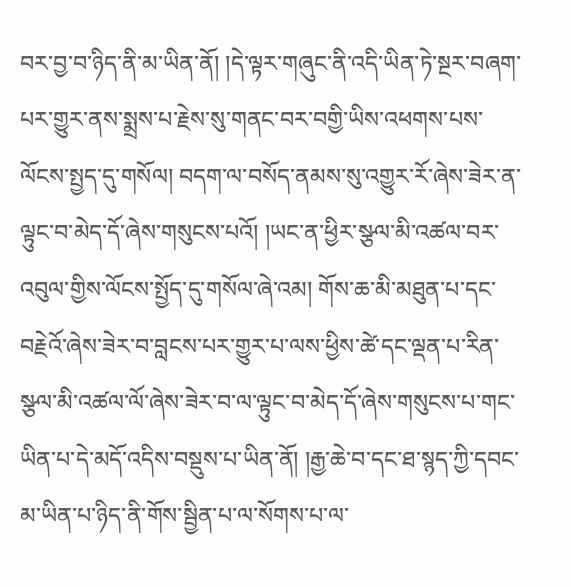བར་བྱ་བ་ཉིད་ནི་མ་ཡིན་ནོ། །དེ་ལྟར་གཞུང་ནི་འདི་ཡིན་ཏེ་སྔར་བཞག་པར་གྱུར་ནས་སྨྲས་པ་རྗེས་སུ་གནང་བར་བགྱི་ཡིས་འཕགས་པས་ལོངས་སྤྱད་དུ་གསོལ། བདག་ལ་བསོད་ནམས་སུ་འགྱུར་རོ་ཞེས་ཟེར་ན་ལྟུང་བ་མེད་དོ་ཞེས་གསུངས་པའོ། །ཡང་ན་ཕྱིར་སྩལ་མི་འཚལ་བར་འབུལ་གྱིས་ལོངས་སྤྱོད་དུ་གསོལ་ཞེ་འམ། གོས་ཆ་མི་མཐུན་པ་དང་བརྗེའོ་ཞེས་ཟེར་བ་བླངས་པར་གྱུར་པ་ལས་ཕྱིས་ཚེ་དང་ལྡན་པ་རིན་སྩལ་མི་འཚལ་ལོ་ཞེས་ཟེར་བ་ལ་ལྟུང་བ་མེད་དོ་ཞེས་གསུངས་པ་གང་ཡིན་པ་དེ་མདོ་འདིས་བསྡུས་པ་ཡིན་ནོ། །རྒྱ་ཆེ་བ་དང་ཐ་སྙད་ཀྱི་དབང་མ་ཡིན་པ་ཉིད་ནི་གོས་སྦྱིན་པ་ལ་སོགས་པ་ལ་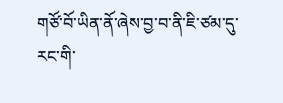གཙོ་བོ་ཡིན་ནོ་ཞེས་བྱ་བ་ནི་ཇི་ཙམ་དུ་རང་གི་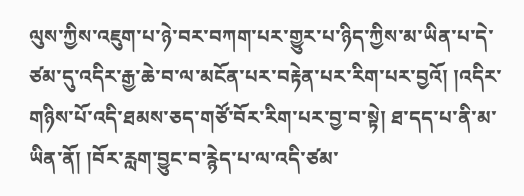ལུས་ཀྱིས་འཇུག་པ་ཉེ་བར་བཀག་པར་གྱུར་པ་ཉིད་ཀྱིས་མ་ཡིན་པ་དེ་ཙམ་དུ་འདིར་རྒྱ་ཆེ་བ་ལ་མངོན་པར་བརྟེན་པར་རིག་པར་བྱའོ། །འདིར་གཉིས་པོ་འདི་ཐམས་ཅད་གཙོ་བོར་རིག་པར་བྱ་བ་སྟེ། ཐ་དད་པ་ནི་མ་ཡིན་ནོ། །བོར་རླག་བྱུང་བ་རྙེད་པ་ལ་འདི་ཙམ་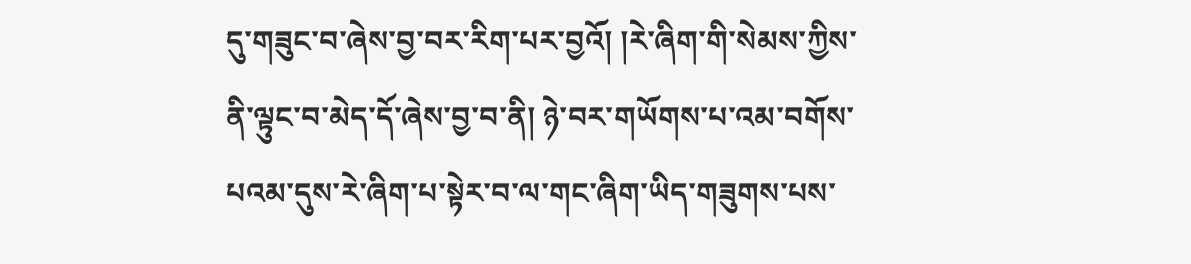དུ་གཟུང་བ་ཞེས་བྱ་བར་རིག་པར་བྱའོ། །རེ་ཞིག་གི་སེམས་ཀྱིས་ནི་ལྟུང་བ་མེད་དོ་ཞེས་བྱ་བ་ནི། ཉེ་བར་གཡོགས་པ་འམ་བགོས་པའམ་དུས་རེ་ཞིག་པ་སྟེར་བ་ལ་གང་ཞིག་ཡིད་གཟུགས་པས་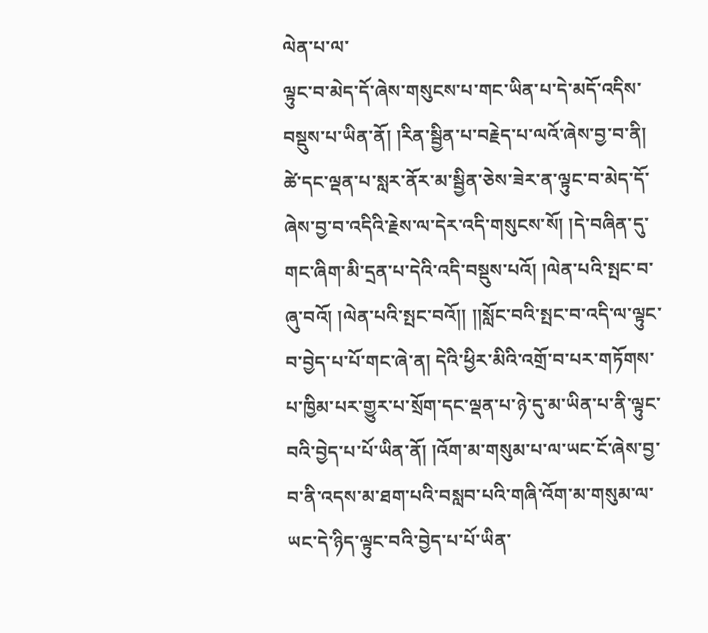ལེན་པ་ལ་
ལྟུང་བ་མེད་དོ་ཞེས་གསུངས་པ་གང་ཡིན་པ་དེ་མདོ་འདིས་བསྡུས་པ་ཡིན་ནོ། །རིན་སྦྱིན་པ་བརྗེད་པ་ལའོ་ཞེས་བྱ་བ་ནི། ཚེ་དང་ལྡན་པ་སླར་ནོར་མ་སྦྱིན་ཅེས་ཟེར་ན་ལྟུང་བ་མེད་དོ་ཞེས་བྱ་བ་འདིའི་རྗེས་ལ་དེར་འདི་གསུངས་སོ། །དེ་བཞིན་དུ་གང་ཞིག་མི་དྲན་པ་དེའི་འདི་བསྡུས་པའོ། །ལེན་པའི་སྤང་བ་ཞུ་བའོ། །ལེན་པའི་སྤང་བའོ།། །།སློང་བའི་སྤང་བ་འདི་ལ་ལྟུང་བ་བྱེད་པ་པོ་གང་ཞེ་ན། དེའི་ཕྱིར་མིའི་འགྲོ་བ་པར་གཏོགས་པ་ཁྱིམ་པར་གྱུར་པ་སྲོག་དང་ལྡན་པ་ཉེ་དུ་མ་ཡིན་པ་ནི་ལྟུང་བའི་བྱེད་པ་པོ་ཡིན་ནོ། །འོག་མ་གསུམ་པ་ལ་ཡང་ངོ་ཞེས་བྱ་བ་ནི་འདས་མ་ཐག་པའི་བསླབ་པའི་གཞི་འོག་མ་གསུམ་ལ་ཡང་དེ་ཉིད་ལྟུང་བའི་བྱེད་པ་པོ་ཡིན་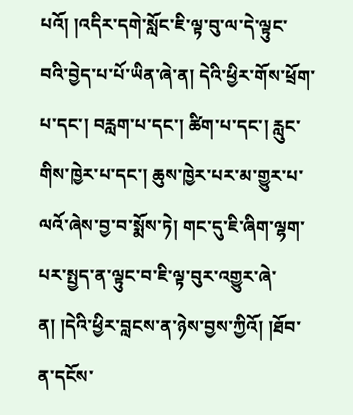པའོ། །འདིར་དགེ་སློང་ཇི་ལྟ་བུ་ལ་དེ་ལྟུང་བའི་བྱེད་པ་པོ་ཡིན་ཞེ་ན། དེའི་ཕྱིར་གོས་ཕྲོག་པ་དང་། བརླག་པ་དང་། ཚིག་པ་དང་། རླུང་གིས་ཁྱེར་པ་དང་། ཆུས་ཁྱེར་པར་མ་གྱུར་པ་ལའོ་ཞེས་བྱ་བ་སྨོས་ཏེ། གང་དུ་ཇི་ཞིག་ལྷག་པར་སྤྱད་ན་ལྟུང་བ་ཇི་ལྟ་བུར་འགྱུར་ཞེ་ན། །དེའི་ཕྱིར་བླངས་ན་ཉེས་བྱས་ཀྱིའོ། །ཐོབ་ན་དངོས་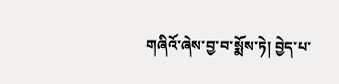གཞིའོ་ཞེས་བྱ་བ་སྨོས་ཏེ། བྱེད་པ་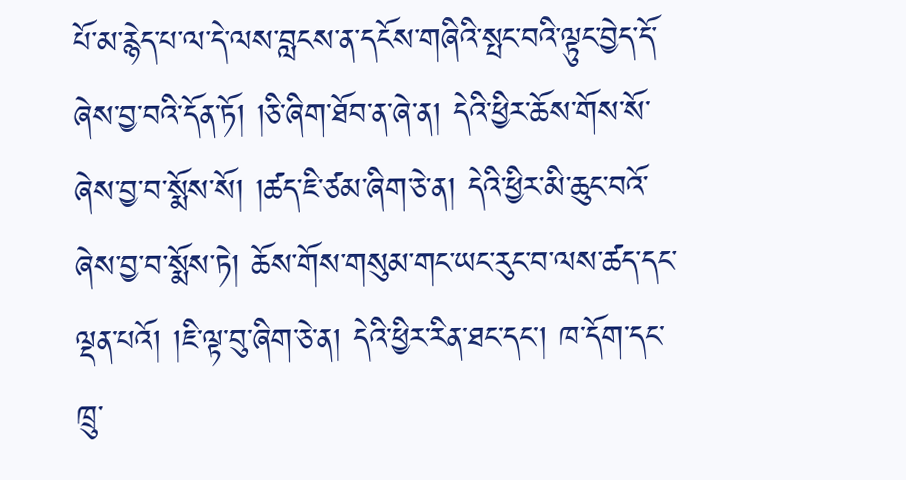པོ་མ་རྙེད་པ་ལ་དེ་ལས་བླངས་ན་དངོས་གཞིའི་སྤང་བའི་ལྟུང་བྱེད་དོ་ཞེས་བྱ་བའི་དོན་ཏོ། །ཅི་ཞིག་ཐོབ་ན་ཞེ་ན། དེའི་ཕྱིར་ཆོས་གོས་སོ་ཞེས་བྱ་བ་སྨོས་སོ། །ཚད་ཇི་ཙམ་ཞིག་ཅེ་ན། དེའི་ཕྱིར་མི་ཆུང་བའོ་ཞེས་བྱ་བ་སྨོས་ཏེ། ཆོས་གོས་གསུམ་གང་ཡང་རུང་བ་ལས་ཚད་དང་ལྡན་པའོ། །ཇི་ལྟ་བུ་ཞིག་ཅེ་ན། དེའི་ཕྱིར་རིན་ཐང་དང་། ཁ་དོག་དང་ཁྲུ་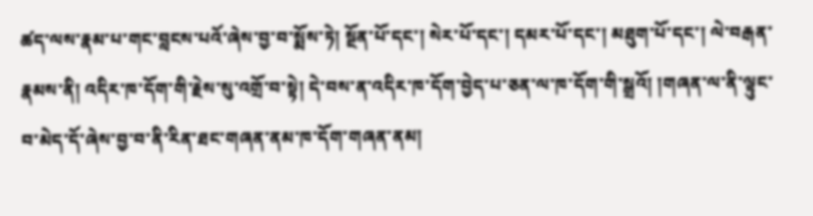ཚད་ལས་རྣམ་པ་གང་བླངས་པའོ་ཞེས་བྱ་བ་སྨོས་ཏེ། སྔོན་པོ་དང་། སེར་པོ་དང་། དམར་པོ་དང་། མཐུག་པོ་དང་། ལེ་བརྒན་རྣམས་ནི། འདིར་ཁ་དོག་གི་རྗེས་སུ་འགྲོ་བ་སྟེ། དེ་བས་ན་འདིར་ཁ་དོག་བྱེད་པ་ཅན་ལ་ཁ་དོག་གི་སྒྲའོ། །གཞན་ལ་ནི་ལྟུང་བ་མེད་དོ་ཞེས་བྱ་བ་ནི་རིན་ཐང་གཞན་ནམ་ཁ་དོག་གཞན་ནམ།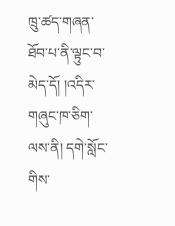ཁྲུ་ཚད་གཞན་ཐོབ་པ་ནི་ལྟུང་བ་མེད་དོ། །འདིར་གཞུང་ཁ་ཅིག་ལས་ནི། དགེ་སློང་གིས་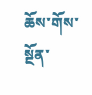ཆོས་གོས་སྔོན་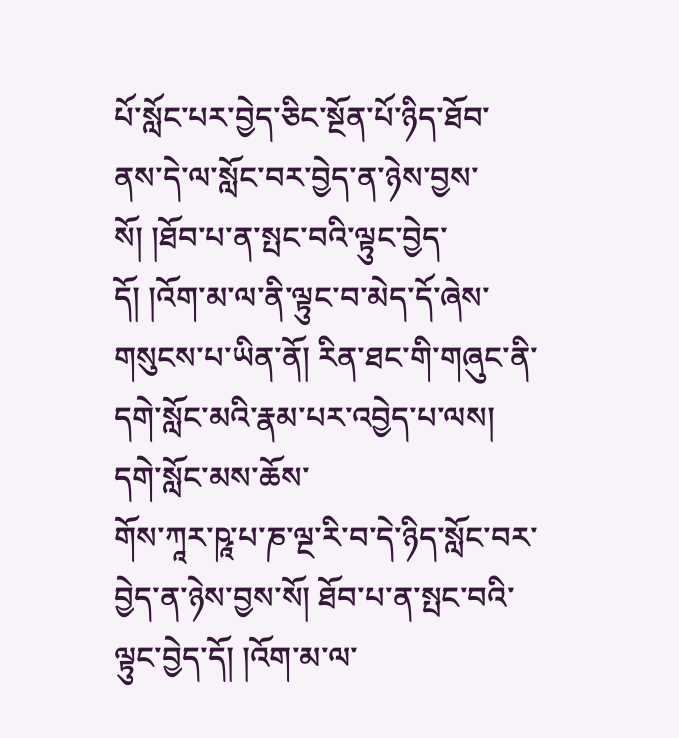པོ་སློང་པར་བྱེད་ཅིང་སྔོན་པོ་ཉིད་ཐོབ་ནས་དེ་ལ་སློང་བར་བྱེད་ན་ཉེས་བྱས་སོ། །ཐོབ་པ་ན་སྤང་བའི་ལྟུང་བྱེད་དོ། །འོག་མ་ལ་ནི་ལྟུང་བ་མེད་དོ་ཞེས་གསུངས་པ་ཡིན་ནོ། རིན་ཐང་གི་གཞུང་ནི་དགེ་སློང་མའི་རྣམ་པར་འབྱེད་པ་ལས། དགེ་སློང་མས་ཆོས་
གོས་ཀཱར་ཥཱ་པ་ཎ་ལྔ་རི་བ་དེ་ཉིད་སློང་བར་བྱེད་ན་ཉེས་བྱས་སོ། ཐོབ་པ་ན་སྤང་བའི་ལྟུང་བྱེད་དོ། །འོག་མ་ལ་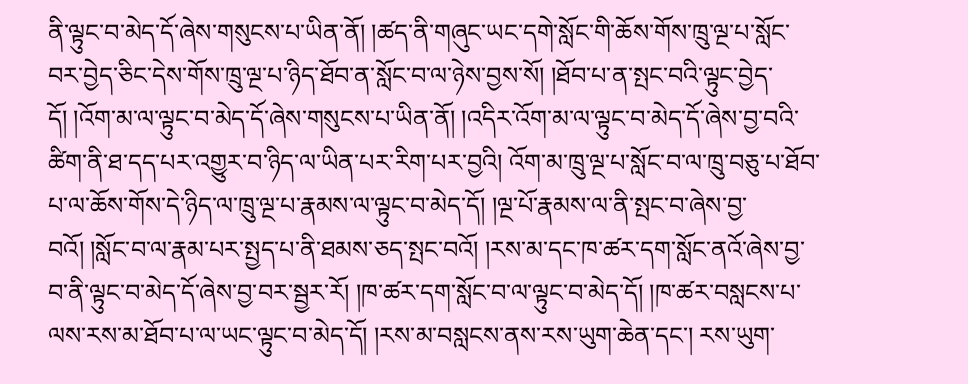ནི་ལྟུང་བ་མེད་དོ་ཞེས་གསུངས་པ་ཡིན་ནོ། །ཚད་ནི་གཞུང་ཡང་དགེ་སློང་གི་ཆོས་གོས་ཁྲུ་ལྔ་པ་སློང་བར་བྱེད་ཅིང་དེས་གོས་ཁྲུ་ལྔ་པ་ཉིད་ཐོབ་ན་སློང་བ་ལ་ཉེས་བྱས་སོ། །ཐོབ་པ་ན་སྤང་བའི་ལྟུང་བྱེད་དོ། །འོག་མ་ལ་ལྟུང་བ་མེད་དོ་ཞེས་གསུངས་པ་ཡིན་ནོ། །འདིར་འོག་མ་ལ་ལྟུང་བ་མེད་དོ་ཞེས་བྱ་བའི་ཚིག་ནི་ཐ་དད་པར་འགྱུར་བ་ཉིད་ལ་ཡིན་པར་རིག་པར་བྱའི། འོག་མ་ཁྲུ་ལྔ་པ་སློང་བ་ལ་ཁྲུ་བཅུ་པ་ཐོབ་པ་ལ་ཆོས་གོས་དེ་ཉིད་ལ་ཁྲུ་ལྔ་པ་རྣམས་ལ་ལྟུང་བ་མེད་དོ། །ལྔ་པོ་རྣམས་ལ་ནི་སྤང་བ་ཞེས་བྱ་བའོ། །སློང་བ་ལ་རྣམ་པར་སྤྱད་པ་ནི་ཐམས་ཅད་སྤང་བའོ། །རས་མ་དང་ཁ་ཚར་དག་སློང་ནའོ་ཞེས་བྱ་བ་ནི་ལྟུང་བ་མེད་དོ་ཞེས་བྱ་བར་སྦྱར་རོ། །ཁ་ཚར་དག་སློང་བ་ལ་ལྟུང་བ་མེད་དོ། །ཁ་ཚར་བསླངས་པ་ལས་རས་མ་ཐོབ་པ་ལ་ཡང་ལྟུང་བ་མེད་དོ། །རས་མ་བསླངས་ནས་རས་ཡུག་ཆེན་དང་། རས་ཡུག་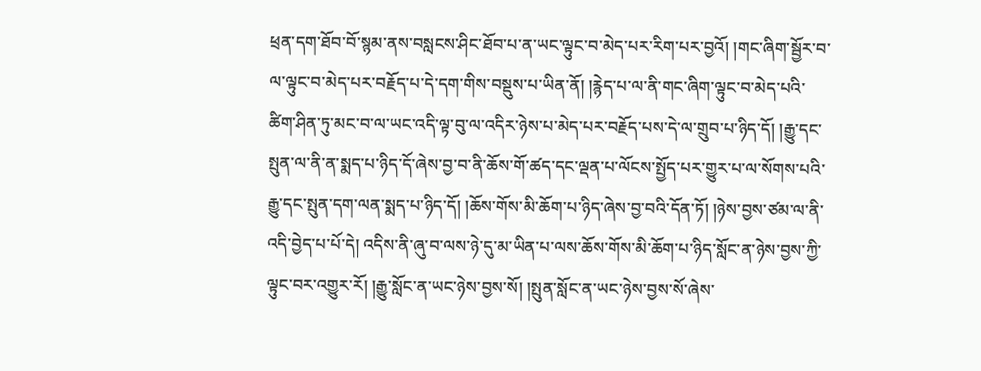ཕྲན་དག་ཐོབ་བོ་སྙམ་ནས་བསླངས་ཤིང་ཐོབ་པ་ན་ཡང་ལྟུང་བ་མེད་པར་རིག་པར་བྱའོ། །གང་ཞིག་སྦྱོར་བ་ལ་ལྟུང་བ་མེད་པར་བརྗོད་པ་དེ་དག་གིས་བསྡུས་པ་ཡིན་ནོ། །རྙེད་པ་ལ་ནི་གང་ཞིག་ལྟུང་བ་མེད་པའི་ཚིག་ཤིན་ཏུ་མང་བ་ལ་ཡང་འདི་ལྟ་བུ་ལ་འདིར་ཉེས་པ་མེད་པར་བརྗོད་པས་དེ་ལ་གྲུབ་པ་ཉིད་དོ། །རྒྱུ་དང་སྤུན་ལ་ནི་ན་སྨད་པ་ཉིད་དོ་ཞེས་བྱ་བ་ནི་ཆོས་གོ་ཚད་དང་ལྡན་པ་ལོངས་སྤྱོད་པར་གྱུར་པ་ལ་སོགས་པའི་རྒྱུ་དང་སྤུན་དག་ལན་སྨད་པ་ཉིད་དོ། །ཆོས་གོས་མི་ཆོག་པ་ཉིད་ཞེས་བྱ་བའི་དོན་ཏོ། །ཉེས་བྱས་ཙམ་ལ་ནི་འདི་བྱེད་པ་པོ་དེ། འདིས་ནི་ཞུ་བ་ལས་ཉེ་དུ་མ་ཡིན་པ་ལས་ཆོས་གོས་མི་ཆོག་པ་ཉིད་སློང་ན་ཉེས་བྱས་ཀྱི་ལྟུང་བར་འགྱུར་རོ། །རྒྱུ་སློང་ན་ཡང་ཉེས་བྱས་སོ། །སྤུན་སློང་ན་ཡང་ཉེས་བྱས་སོ་ཞེས་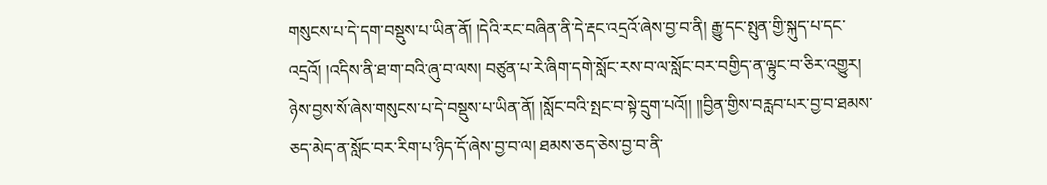གསུངས་པ་དེ་དག་བསྡུས་པ་ཡིན་ནོ། །དེའི་རང་བཞིན་ནི་དེ་རྡང་འདྲའོ་ཞེས་བྱ་བ་ནི། རྒྱུ་དང་སྤུན་གྱི་སྐུད་པ་དང་འདྲའོ། །འདིས་ནི་ཐ་ག་བའི་ཞུ་བ་ལས། བཙུན་པ་རེ་ཞིག་དགེ་སློང་རས་བ་ལ་སློང་བར་བགྱིད་ན་ལྟུང་བ་ཅིར་འགྱུར། ཉེས་བྱས་སོ་ཞེས་གསུངས་པ་དེ་བསྡུས་པ་ཡིན་ནོ། །སློང་བའི་སྤང་བ་སྟེ་དྲུག་པའོ།། །།བྱིན་གྱིས་བརླབ་པར་བྱ་བ་ཐམས་ཅད་མེད་ན་སློང་བར་རིག་པ་ཉིད་དོ་ཞེས་བྱ་བ་ལ། ཐམས་ཅད་ཅེས་བྱ་བ་ནི་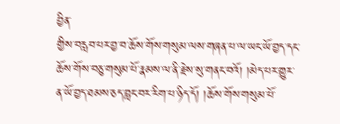བྱིན་
གྱིས་བརླབ་པར་བྱ་བ་ཆོས་གོས་གསུམ་ལས་གཞན་པ་ལ་ཡང་ཡོ་བྱད་དང་ཆོས་གོས་བཅུ་གསུམ་པོ་རྣམས་ལ་ནི་རྗེས་སུ་གནང་བའོ། །མེད་པར་གྱུར་ན་ཡོ་བྱད་ཐམས་ཅད་བླང་བར་རིག་པ་ཉིད་དོ། །ཆོས་གོས་གསུམ་པོ་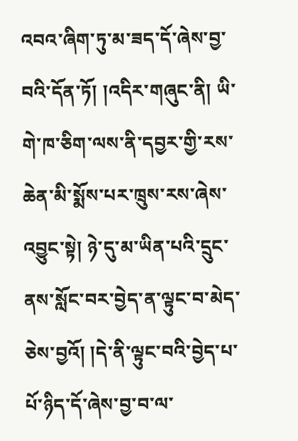འབའ་ཞིག་ཏུ་མ་ཟད་དོ་ཞེས་བྱ་བའི་དོན་ཏོ། །འདིར་གཞུང་ནི། ཡི་གེ་ཁ་ཅིག་ལས་ནི་དབྱར་གྱི་རས་ཆེན་མི་སྨོས་པར་ཁྲུས་རས་ཞེས་འབྱུང་སྟེ། ཉེ་དུ་མ་ཡིན་པའི་དྲུང་ནས་སློང་བར་བྱེད་ན་ལྟུང་བ་མེད་ཅེས་བྱའོ། །དེ་ནི་ལྟུང་བའི་བྱེད་པ་པོ་ཉིད་དོ་ཞེས་བྱ་བ་ལ་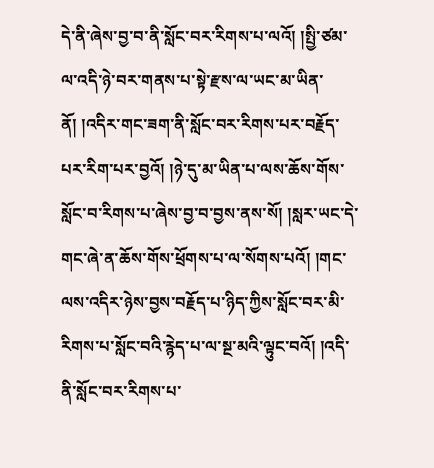དེ་ནི་ཞེས་བྱ་བ་ནི་སློང་བར་རིགས་པ་ལའོ། །སྤྱི་ཙམ་ལ་འདི་ཉེ་བར་གནས་པ་སྟེ་རྫས་ལ་ཡང་མ་ཡིན་ནོ། །འདིར་གང་ཟག་ནི་སློང་བར་རིགས་པར་བརྗོད་པར་རིག་པར་བྱའོ། །ཉེ་དུ་མ་ཡིན་པ་ལས་ཆོས་གོས་སློང་བ་རིགས་པ་ཞེས་བྱ་བ་བྱས་ནས་སོ། །སླར་ཡང་དེ་གང་ཞེ་ན་ཆོས་གོས་ཕྲོགས་པ་ལ་སོགས་པའོ། །གང་ལས་འདིར་ཉེས་བྱས་བརྗོད་པ་ཉིད་ཀྱིས་སློང་བར་མི་རིགས་པ་སློང་བའི་རྙེད་པ་ལ་སྔ་མའི་ལྟུང་བའོ། །འདི་ནི་སློང་བར་རིགས་པ་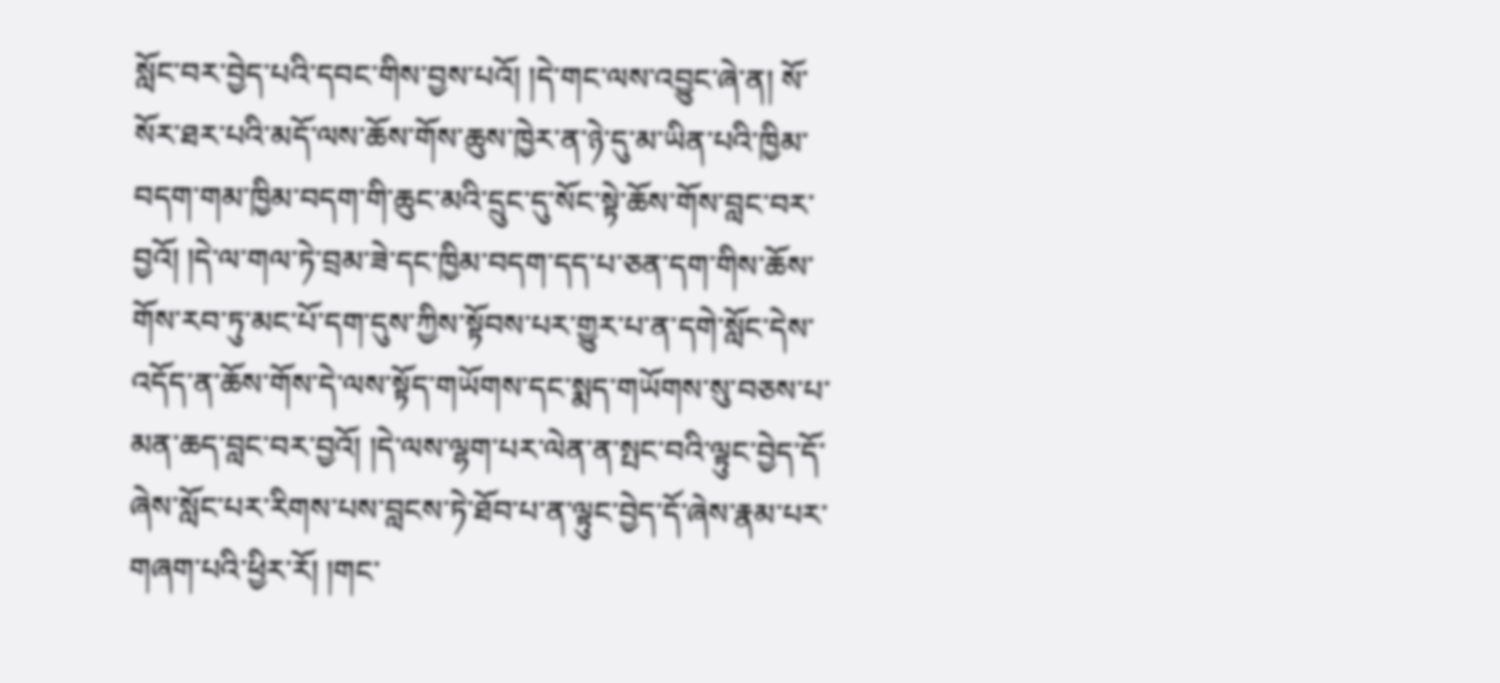སློང་བར་བྱེད་པའི་དབང་གིས་བྱས་པའོ། །དེ་གང་ལས་འབྱུང་ཞེ་ན། སོ་སོར་ཐར་པའི་མདོ་ལས་ཆོས་གོས་ཆུས་ཁྱེར་ན་ཉེ་དུ་མ་ཡིན་པའི་ཁྱིམ་བདག་གམ་ཁྱིམ་བདག་གི་ཆུང་མའི་དྲུང་དུ་སོང་སྟེ་ཆོས་གོས་བླང་བར་བྱའོ། །དེ་ལ་གལ་ཏེ་བྲམ་ཟེ་དང་ཁྱིམ་བདག་དད་པ་ཅན་དག་གིས་ཆོས་གོས་རབ་ཏུ་མང་པོ་དག་དུས་ཀྱིས་སྟོབས་པར་གྱུར་པ་ན་དགེ་སློང་དེས་འདོད་ན་ཆོས་གོས་དེ་ལས་སྟོད་གཡོགས་དང་སྨད་གཡོགས་སུ་བཅས་པ་མན་ཆད་བླང་བར་བྱའོ། །དེ་ལས་ལྷག་པར་ལེན་ན་སྤང་བའི་ལྟུང་བྱེད་དོ་ཞེས་སློང་པར་རིགས་པས་བླངས་ཏེ་ཐོབ་པ་ན་ལྟུང་བྱེད་དོ་ཞེས་རྣམ་པར་གཞག་པའི་ཕྱིར་རོ། །གང་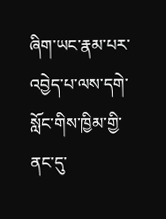ཞིག་ཡང་རྣམ་པར་འབྱེད་པ་ལས་དགེ་སློང་གིས་ཁྱིམ་གྱི་ནང་དུ་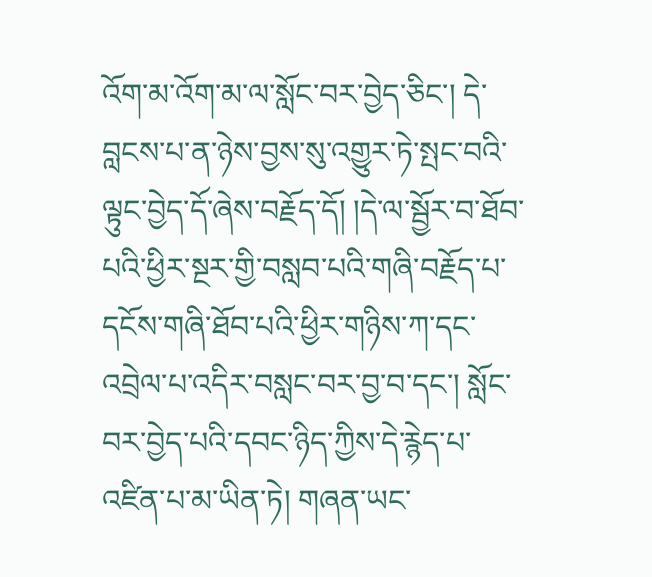འོག་མ་འོག་མ་ལ་སློང་བར་བྱེད་ཅིང་། དེ་བླངས་པ་ན་ཉེས་བྱས་སུ་འགྱུར་ཏེ་སྤང་བའི་ལྟུང་བྱེད་དོ་ཞེས་བརྗོད་དོ། །དེ་ལ་སྦྱོར་བ་ཐོབ་པའི་ཕྱིར་སྔར་གྱི་བསླབ་པའི་གཞི་བརྗོད་པ་དངོས་གཞི་ཐོབ་པའི་ཕྱིར་གཉིས་ཀ་དང་འབྲེལ་པ་འདིར་བསླང་བར་བྱ་བ་དང་། སློང་བར་བྱེད་པའི་དབང་ཉིད་ཀྱིས་དེ་རྙེད་པ་འཛིན་པ་མ་ཡིན་ཏེ། གཞན་ཡང་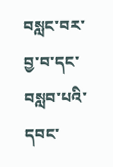བསླང་བར་བྱ་བ་དང་བསླབ་པའི་དབང་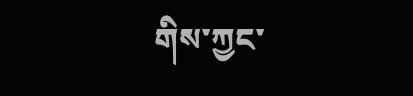གིས་ཀྱང་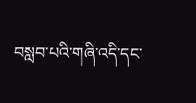བསླབ་པའི་གཞི་འདི་དང་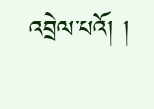འབྲེལ་པའོ། །